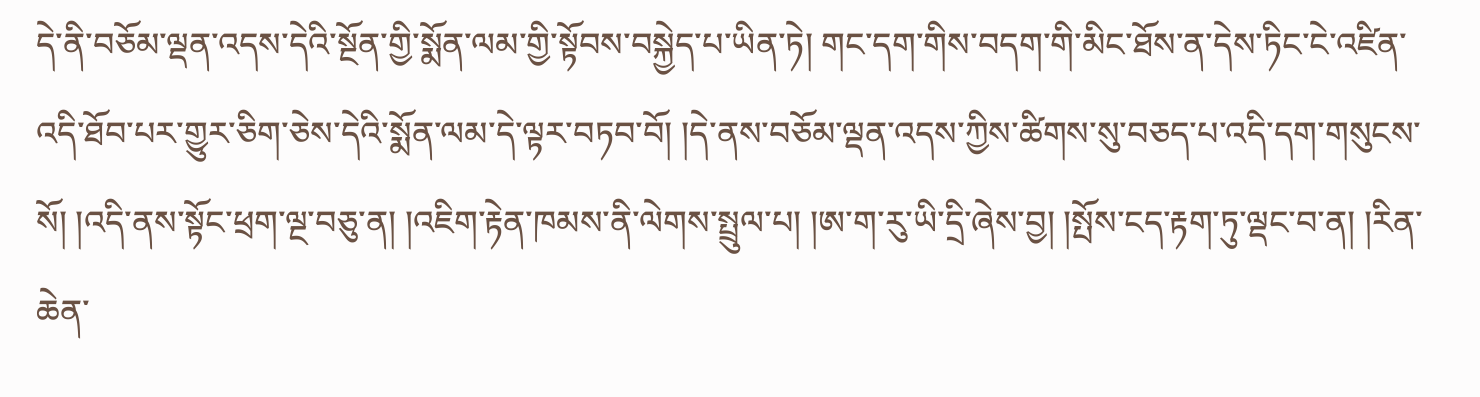དེ་ནི་བཅོམ་ལྡན་འདས་དེའི་སྔོན་གྱི་སྨོན་ལམ་གྱི་སྟོབས་བསྐྱེད་པ་ཡིན་ཏེ། གང་དག་གིས་བདག་གི་མིང་ཐོས་ན་དེས་ཏིང་ངེ་འཛིན་འདི་ཐོབ་པར་གྱུར་ཅིག་ཅེས་དེའི་སྨོན་ལམ་དེ་ལྟར་བཏབ་བོ། །དེ་ནས་བཅོམ་ལྡན་འདས་ཀྱིས་ཚིགས་སུ་བཅད་པ་འདི་དག་གསུངས་སོ། །འདི་ནས་སྟོང་ཕྲག་ལྔ་བཅུ་ན། །འཇིག་རྟེན་ཁམས་ནི་ལེགས་སྤྲུལ་པ། །ཨ་ག་རུ་ཡི་དྲི་ཞེས་བྱ། །སྤོས་ངད་རྟག་ཏུ་ལྡང་བ་ན། །རིན་ཆེན་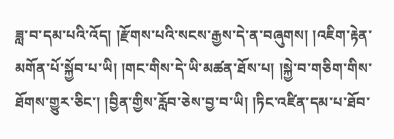ཟླ་བ་དམ་པའི་འོད། །རྫོགས་པའི་སངས་རྒྱས་དེ་ན་བཞུགས། །འཇིག་རྟེན་མགོན་པོ་སྐྱོབ་པ་ཡི། །གང་གིས་དེ་ཡི་མཚན་ཐོས་པ། །སྐྱེ་བ་གཅིག་གིས་ཐོགས་གྱུར་ཅིང་། །བྱིན་གྱིས་རློབ་ཅེས་བྱ་བ་ཡི། །ཏིང་འཛིན་དམ་པ་ཐོབ་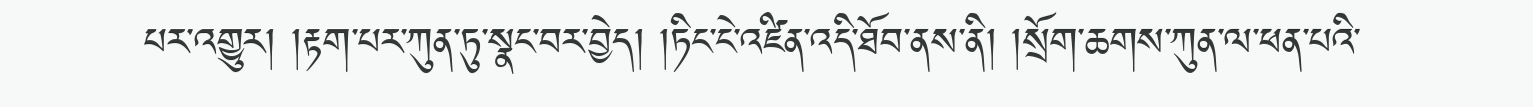པར་འགྱུར། །རྟག་པར་ཀུན་ཏུ་སྣང་བར་བྱེད། །ཏིང་ངེ་འཛིན་འདི་ཐོབ་ནས་ནི། །སྲོག་ཆགས་ཀུན་ལ་ཕན་པའི་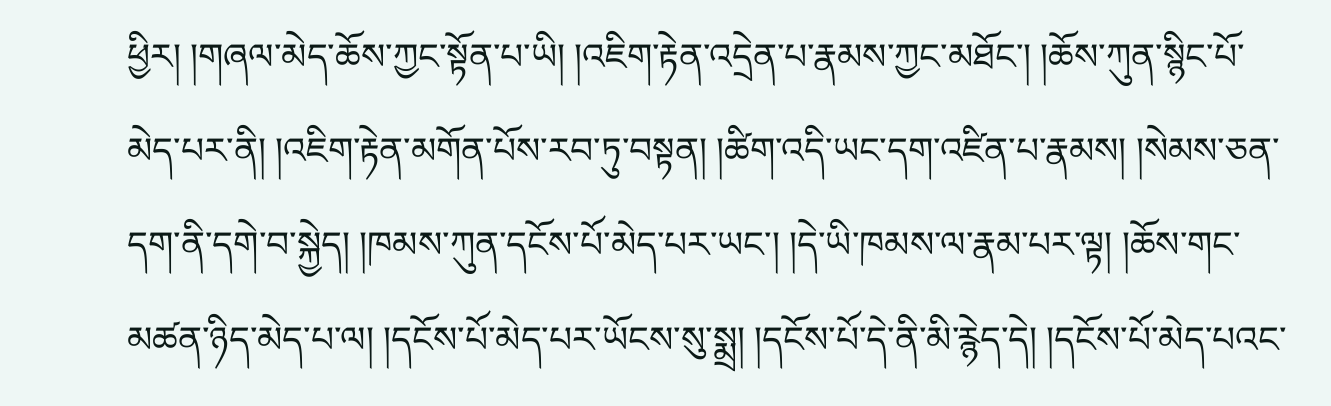ཕྱིར། །གཞལ་མེད་ཆོས་ཀྱང་སྟོན་པ་ཡི། །འཇིག་རྟེན་འདྲེན་པ་རྣམས་ཀྱང་མཐོང་། །ཆོས་ཀུན་སྙིང་པོ་མེད་པར་ནི། །འཇིག་རྟེན་མགོན་པོས་རབ་ཏུ་བསྟན། །ཚིག་འདི་ཡང་དག་འཛིན་པ་རྣམས། །སེམས་ཅན་དག་ནི་དགེ་བ་སྐྱེད། །ཁམས་ཀུན་དངོས་པོ་མེད་པར་ཡང་། །དེ་ཡི་ཁམས་ལ་རྣམ་པར་ལྟ། །ཆོས་གང་མཚན་ཉིད་མེད་པ་ལ། །དངོས་པོ་མེད་པར་ཡོངས་སུ་སྨྲ། །དངོས་པོ་དེ་ནི་མི་རྙེད་དེ། །དངོས་པོ་མེད་པའང་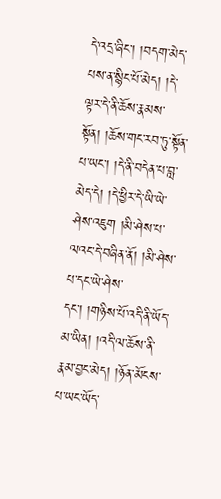དེ་འདྲ་ཞིང་། །བདག་མེད་པས་ན་སྙིང་པོ་མེད། །དེ་ལྟར་དེ་ནི་ཆོས་རྣམས་སྟོན། །ཆོས་གང་རབ་ཏུ་སྟོན་པ་ཡང་། །དེ་ནི་བདེན་པ་བླ་མེད་དེ། །དེ་ཕྱིར་དེ་ཡི་ཡེ་ཤེས་འཇུག །མི་ཤེས་པ་ལའང་དེ་བཞིན་ནོ། །མི་ཤེས་པ་དང་ཡེ་ཤེས་དང་། །གཉིས་པོ་འདི་ནི་ཡོད་མ་ཡིན། །འདི་ལ་ཆོས་ནི་རྣམ་བྱང་མེད། །ཉོན་མོངས་པ་ཡང་ཡོད་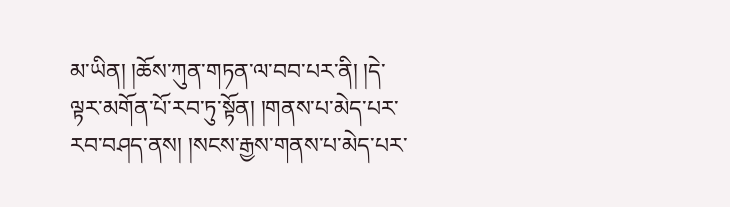མ་ཡིན། །ཆོས་ཀུན་གཏན་ལ་བབ་པར་ནི། །དེ་ལྟར་མགོན་པོ་རབ་ཏུ་སྟོན། །གནས་པ་མེད་པར་རབ་བཤད་ནས། །སངས་རྒྱས་གནས་པ་མེད་པར་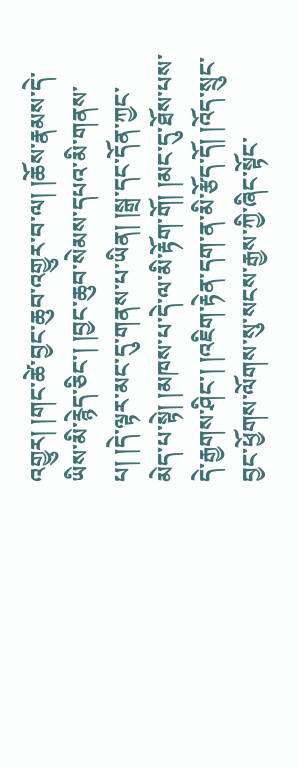འགྱུར། །གང་ཚེ་བྱང་ཆུབ་འགྱུར་བ་ལ། །ཆོས་རྣམས་དེ་ཡིས་མི་རྙེད་ཅིང་། །བྱང་ཆུབ་སེམས་དཔའ་མི་གནས་པ། །དེ་ལྟར་མང་དུ་གནས་པ་ཡིན། །སྒྲ་དང་དོན་ཀྱང་མེད་པ་སྟེ། །མཁས་པ་དེ་ལ་མི་རྟོག་གོ། །མང་དུ་ཐོས་པས་དེ་རྒྱགས་ཤིང་། །འཇིག་རྟེན་དག་ན་མི་རྩོད་དོ། །འོད་སྲུང་བྱང་ཕྱོགས་ལོགས་སུ་སངས་རྒྱས་ཀྱི་ཞིང་སྟོང་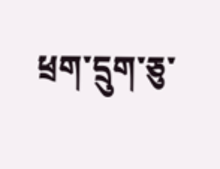ཕྲག་དྲུག་ཅུ་